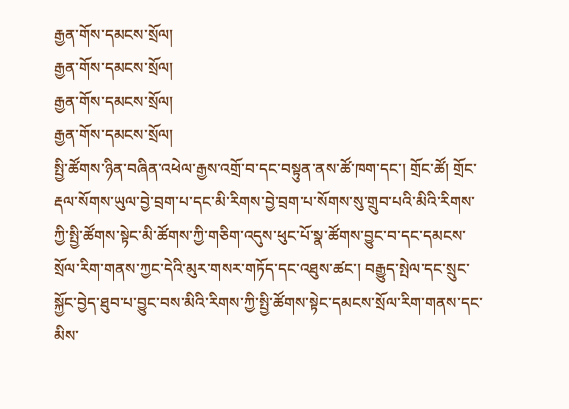རྒྱན་གོས་དམངས་སྲོལ།
རྒྱན་གོས་དམངས་སྲོལ།
རྒྱན་གོས་དམངས་སྲོལ།
རྒྱན་གོས་དམངས་སྲོལ།
སྤྱི་ཚོགས་ཉིན་བཞིན་འཕེལ་རྒྱས་འགྲོ་བ་དང་བསྟུན་ནས་ཚོ་ཁག་དང་། གྲོང་ཚོ། གྲོང་རྡལ་སོགས་ཡུལ་བྱེ་བྲག་པ་དང་མི་རིགས་བྱེ་བྲག་པ་སོགས་སུ་གྲུབ་པའི་མིའི་རིགས་ཀྱི་སྤྱི་ཚོགས་སྟེང་མི་ཚོགས་ཀྱི་གཅིག་འདུས་ཕུང་པོ་སྣ་ཚོགས་བྱུང་བ་དང་དམངས་སྲོལ་རིག་གནས་ཀྱང་དེའི་མུར་གསར་གཏོད་དང་འཐུས་ཚང་། བརྒྱུད་སྤེལ་དང་སྲུང་སྐྱོང་བྱེད་ཐུབ་པ་བྱུང་བས་མིའི་རིགས་ཀྱི་སྤྱི་ཚོགས་སྟེང་དམངས་སྲོལ་རིག་གནས་དང་མིས་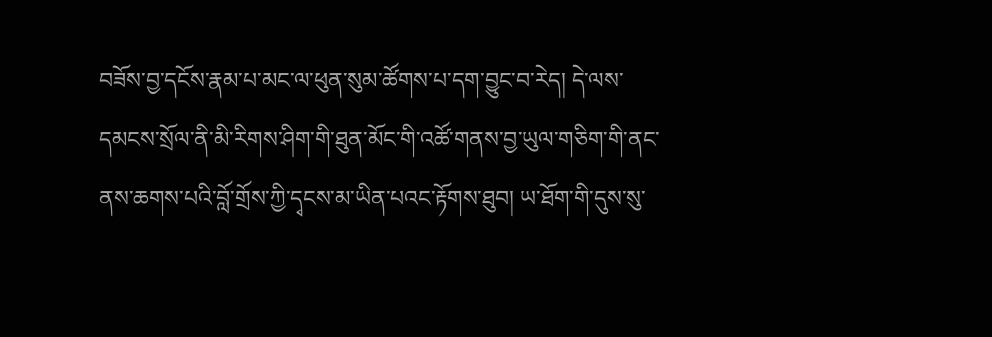བཟོས་བྱ་དངོས་རྣམ་པ་མང་ལ་ཕུན་སུམ་ཚོགས་པ་དག་བྱུང་བ་རེད། དེ་ལས་དམངས་སྲོལ་ནི་མི་རིགས་ཤིག་གི་ཐུན་མོང་གི་འཚོ་གནས་བྱ་ཡུལ་གཅིག་གི་ནང་ནས་ཆགས་པའི་བློ་གྲོས་ཀྱི་དྭངས་མ་ཡིན་པའང་རྟོགས་ཐུབ། ཡ་ཐོག་གི་དུས་སུ་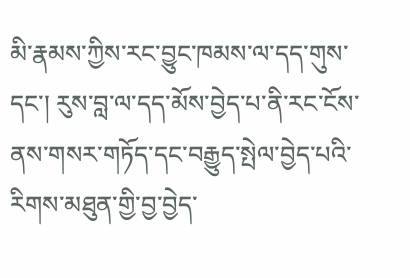མི་རྣམས་ཀྱིས་རང་བྱུང་ཁམས་ལ་དད་གུས་དང་། རུས་བླ་ལ་དད་མོས་བྱེད་པ་ནི་རང་ངོས་ནས་གསར་གཏོད་དང་བརྒྱུད་སྤེལ་བྱེད་པའི་རིགས་མཐུན་གྱི་བྱ་བྱེད་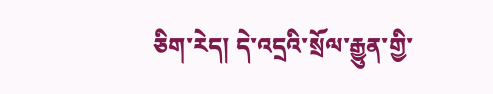ཅིག་རེད། དེ་འདྲའི་སྲོལ་རྒྱུན་གྱི་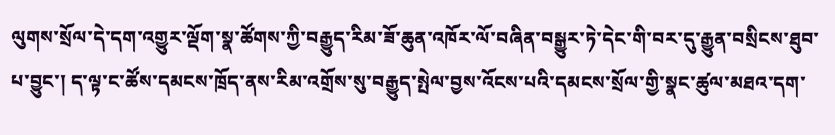ལུགས་སྲོལ་དེ་དག་འགྱུར་ལྡོག་སྣ་ཚོགས་ཀྱི་བརྒྱུད་རིམ་ཟོ་ཆུན་འཁོར་ལོ་བཞིན་བསྒྱུར་ཏེ་དེང་གི་བར་དུ་རྒྱུན་བསྲིངས་ཐུབ་པ་བྱུང་། ད་ལྟ་ང་ཚོས་དམངས་ཁྲོད་ནས་རིམ་འགྲོས་སུ་བརྒྱུད་སྤེལ་བྱས་འོངས་པའི་དམངས་སྲོལ་གྱི་སྣང་ཚུལ་མཐའ་དག་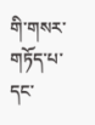གི་གསར་གཏོད་པ་དང་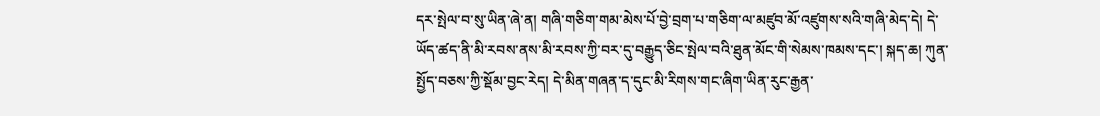དར་སྤེལ་བ་སུ་ཡིན་ཞེ་ན། གཞི་གཅིག་གམ་མེས་པོ་བྱེ་བྲག་པ་གཅིག་ལ་མཛུབ་མོ་འཛུགས་སའི་གཞི་མེད་དེ། དེ་ཡོད་ཚད་ནི་མི་རབས་ནས་མི་རབས་ཀྱི་བར་དུ་བརྒྱུད་ཅིང་སྤེལ་བའི་ཐུན་མོང་གི་སེམས་ཁམས་དང་། སྐད་ཆ། ཀུན་སྤྱོད་བཅས་ཀྱི་སྡོམ་བྱང་རེད། དེ་མིན་གཞན་ད་དུང་མི་རིགས་གང་ཞིག་ཡིན་རུང་རྒྱན་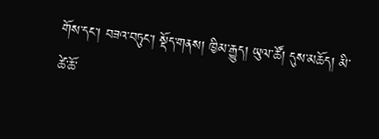གོས་དང་། བཟའ་བཏུང་། སྡོད་གནས། ཁྱིམ་རྒྱུད། ཡུལ་ཚོ། དུས་མཆོད། མི་ཚེ་ཆོ་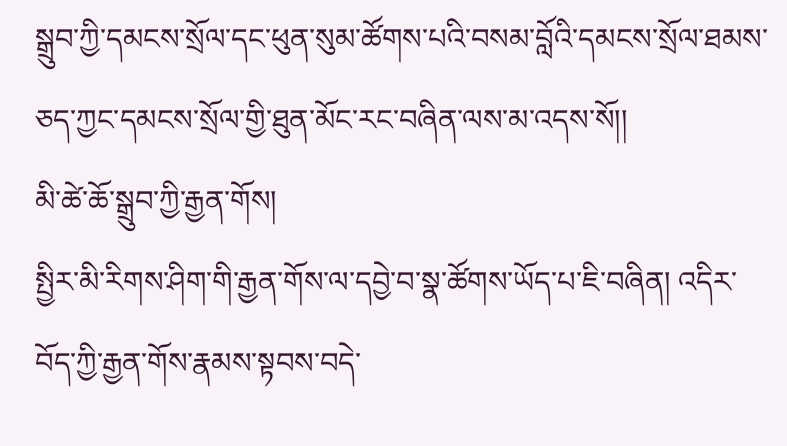སྒྲུབ་ཀྱི་དམངས་སྲོལ་དང་ཕུན་སུམ་ཚོགས་པའི་བསམ་བློའི་དམངས་སྲོལ་ཐམས་ཅད་ཀྱང་དམངས་སྲོལ་གྱི་ཐུན་མོང་རང་བཞིན་ལས་མ་འདས་སོ།།
མི་ཚེ་ཆོ་སྒྲུབ་ཀྱི་རྒྱན་གོས།
སྤྱིར་མི་རིགས་ཤིག་གི་རྒྱན་གོས་ལ་དབྱེ་བ་སྣ་ཚོགས་ཡོད་པ་ཇི་བཞིན། འདིར་བོད་ཀྱི་རྒྱན་གོས་རྣམས་སྟབས་བདེ་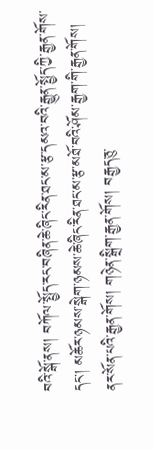བའི་སྒོ་ནས། བཀོལ་སྤྱོད་རང་བཞིན་ཆེ་ཞིང་རིན་ཐང་མ་རྩ་དམའ་བའི་རྒྱུན་སྤྱོད་ཀྱི་རྒྱན་གོས་དང་། མཆོར་ཉམས་སྒེག་ཉམས་ཆེ་ཞིང་རིན་ཐང་མ་རྩ་མཐོ་བའི་ཤོམ་རྒྱག་གི་རྒྱན་གོས། ནར་སོན་པའི་རྒྱན་གོས། གཉེན་སྒྲིག་རྒྱན་གོས། བརྒྱད་ཅུ་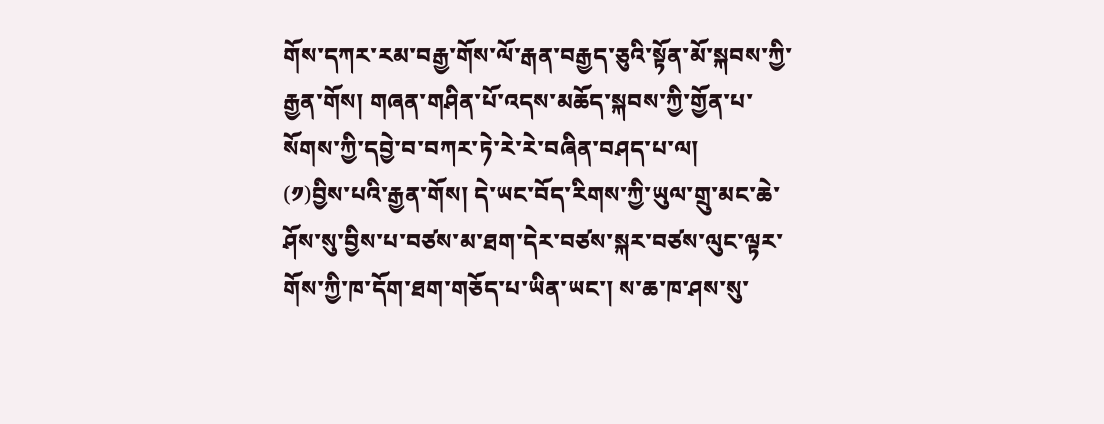གོས་དཀར་རམ་བརྒྱ་གོས་ལོ་རྒན་བརྒྱད་ཅུའི་སྟོན་མོ་སྐབས་ཀྱི་རྒྱན་གོས། གཞན་གཤིན་པོ་འདས་མཆོད་སྐབས་ཀྱི་གྱོན་པ་སོགས་ཀྱི་དབྱེ་བ་བཀར་ཏེ་རེ་རེ་བཞིན་བཤད་པ་ལ།
(༡)བྱིས་པའི་རྒྱན་གོས། དེ་ཡང་བོད་རིགས་ཀྱི་ཡུལ་གྲུ་མང་ཆེ་ཤོས་སུ་བྱིས་པ་བཙས་མ་ཐག་དེར་བཙས་སྐར་བཙས་ལུང་ལྟར་གོས་ཀྱི་ཁ་དོག་ཐག་གཅོད་པ་ཡིན་ཡང་། ས་ཆ་ཁ་ཤས་སུ་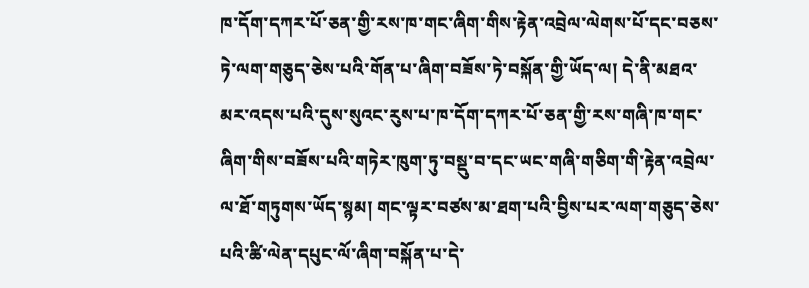ཁ་དོག་དཀར་པོ་ཅན་གྱི་རས་ཁ་གང་ཞིག་གིས་རྟེན་འབྲེལ་ལེགས་པོ་དང་བཅས་ཏེ་ལག་གཅུད་ཅེས་པའི་གོན་པ་ཞིག་བཟོས་ཏེ་བསྐོན་གྱི་ཡོད་ལ། དེ་ནི་མཐའ་མར་འདས་པའི་དུས་སུའང་རུས་པ་ཁ་དོག་དཀར་པོ་ཅན་གྱི་རས་གཞི་ཁ་གང་ཞིག་གིས་བཟོས་པའི་གཏེར་ཁུག་ཏུ་བསྡུ་བ་དང་ཡང་གཞི་གཅིག་གི་རྟེན་འབྲེལ་ལ་ཐོ་གཏུགས་ཡོད་སྙམ། གང་ལྟར་བཙས་མ་ཐག་པའི་བྱིས་པར་ལག་གཅུད་ཅེས་པའི་ཚི་ལེན་དཔུང་ལོ་ཞིག་བསྐོན་པ་དེ་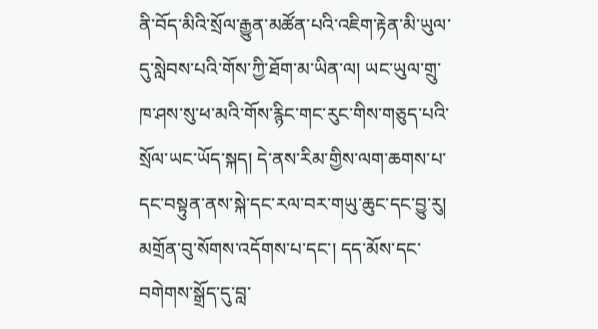ནི་བོད་མིའི་སྲོལ་རྒྱུན་མཚོན་པའི་འཇིག་རྟེན་མི་ཡུལ་དུ་སླེབས་པའི་གོས་ཀྱི་ཐོག་མ་ཡིན་ལ། ཡང་ཡུལ་གྲུ་ཁ་ཤས་སུ་ཕ་མའི་གོས་རྙིང་གང་རུང་གིས་གཅུད་པའི་སྲོལ་ཡང་ཡོད་སྐད། དེ་ནས་རིམ་གྱིས་ལག་ཆགས་པ་དང་བསྟུན་ནས་སྐེ་དང་རལ་བར་གཡུ་ཆུང་དང་བྱུ་རུ། མགྲོན་བུ་སོགས་འདོགས་པ་དང་། དད་མོས་དང་བགེགས་སྒྲོད་དུ་བླ་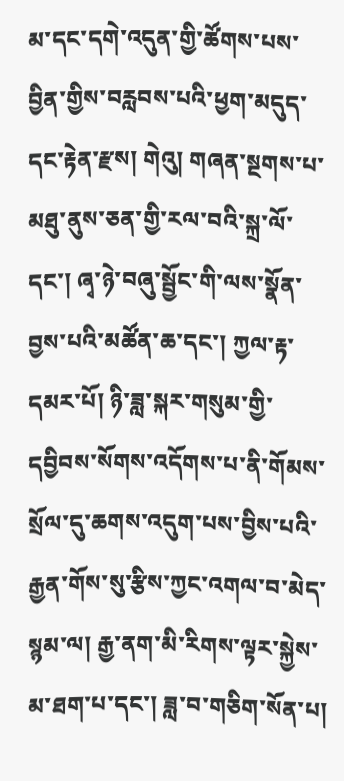མ་དང་དགེ་འདུན་གྱི་ཚོགས་པས་བྱིན་གྱིས་བརླབས་པའི་ཕྱག་མདུད་དང་རྟེན་རྫས། གེའུ། གཞན་སྔགས་པ་མཐུ་ནུས་ཅན་གྱི་རལ་བའི་སྐྲ་ལོ་དང་། ཞྭ་ཉེ་བཞུ་སྦྱོང་གི་ལས་སྣོན་བྱས་པའི་མཚོན་ཆ་དང་། ཀྱལ་རྟ་དམར་པོ། ཉི་ཟླ་སྐར་གསུམ་གྱི་དབྱིབས་སོགས་འདོགས་པ་ནི་གོམས་སྲོལ་དུ་ཆགས་འདུག་པས་བྱིས་པའི་རྒྱན་གོས་སུ་རྩིས་ཀྱང་འགལ་བ་མེད་སྙམ་ལ། རྒྱ་ནག་མི་རིགས་ལྟར་སྐྱེས་མ་ཐག་པ་དང་། ཟླ་བ་གཅིག་སོན་པ།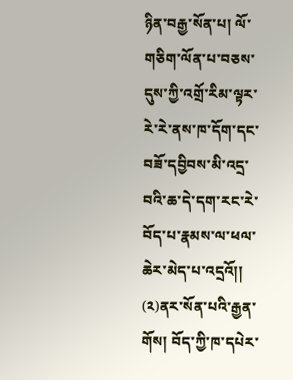ཉིན་བརྒྱ་སོན་པ། ལོ་གཅིག་ལོན་པ་བཅས་དུས་ཀྱི་འགྲོ་རིམ་ལྟར་རེ་རེ་ནས་ཁ་དོག་དང་བཟོ་དབྱིབས་མི་འདྲ་བའི་ཆ་དེ་དག་རང་རེ་བོད་པ་རྣམས་ལ་ཕལ་ཆེར་མེད་པ་འདྲའོ།།
(༢)ནར་སོན་པའི་རྒྱན་གོས། བོད་ཀྱི་ཁ་དཔེར་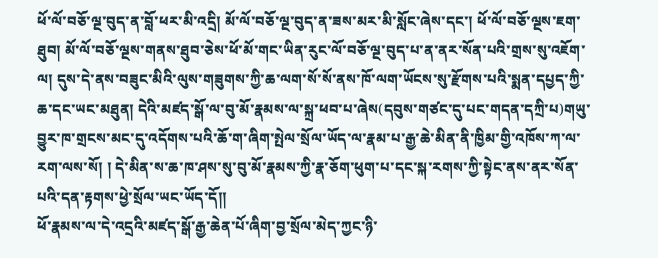ཕོ་ལོ་བཅོ་ལྔ་བུད་ན་བློ་ཕར་མི་འདྲི། མོ་ལོ་བཅོ་ལྔ་བུད་ན་ཟས་མར་མི་སློང་ཞེས་དང་། ཕོ་ལོ་བཅོ་ལྔས་ཇག་ཐུབ། མོ་ལོ་བཅོ་ལྔས་གནས་ཐུབ་ཅེས་ཕོ་མོ་གང་ཡིན་རུང་ལོ་བཅོ་ལྔ་བུད་པ་ན་ནར་སོན་པའི་གྲས་སུ་འཇོག་ལ། དུས་དེ་ནས་བཟུང་མིའི་ལུས་གཟུགས་ཀྱི་ཆ་ལག་སོ་སོ་ནས་ཁོ་ལག་ཡོངས་སུ་རྫོགས་པའི་སྨན་དཔྱད་ཀྱི་ཆ་དང་ཡང་མཐུན། དེའི་མཛད་སྒོ་ལ་བུ་མོ་རྣམས་ལ་སྐྲ་ཕབ་པ་ཞེས(དབུས་གཙང་དུ་པང་གདན་དཀྲི་པ)གཡུ་བྱུར་ཁ་གྲངས་མང་དུ་འདོགས་པའི་ཆོ་ག་ཞིག་སྤེལ་སྲོལ་ཡོད་ལ་རྣམ་པ་རྒྱ་ཆེ་མིན་ནི་ཁྱིམ་གྱི་འཁོས་ཀ་ལ་རག་ལས་སོ། ། དེ་མིན་ས་ཆ་ཁ་ཤས་སུ་བུ་མོ་རྣམས་ཀྱི་རྣ་ཅོག་ཕུག་པ་དང་སྐ་རགས་ཀྱི་སྟེང་ནས་ནར་སོན་པའི་དན་རྟགས་ཕྱེ་སྲོལ་ཡང་ཡོད་དོ།།
ཕོ་རྣམས་ལ་དེ་འདྲའི་མཛད་སྒོ་རྒྱ་ཆེན་པོ་ཞིག་བྱ་སྲོལ་མེད་ཀྱང་ཉི་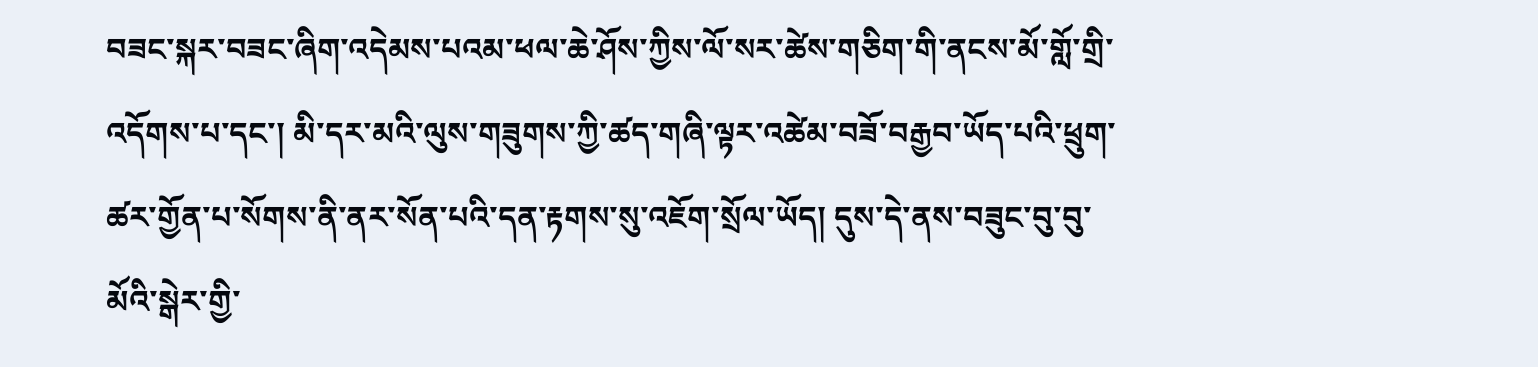བཟང་སྐར་བཟང་ཞིག་འདེམས་པའམ་ཕལ་ཆེ་ཤོས་ཀྱིས་ལོ་སར་ཚེས་གཅིག་གི་ནངས་མོ་གློ་གྲི་འདོགས་པ་དང་། མི་དར་མའི་ལུས་གཟུགས་ཀྱི་ཚད་གཞི་ལྟར་འཚེམ་བཟོ་བརྒྱབ་ཡོད་པའི་ཕྲུག་ཚར་གྱོན་པ་སོགས་ནི་ནར་སོན་པའི་དན་རྟགས་སུ་འཇོག་སྲོལ་ཡོད། དུས་དེ་ནས་བཟུང་བུ་བུ་མོའི་སྒེར་གྱི་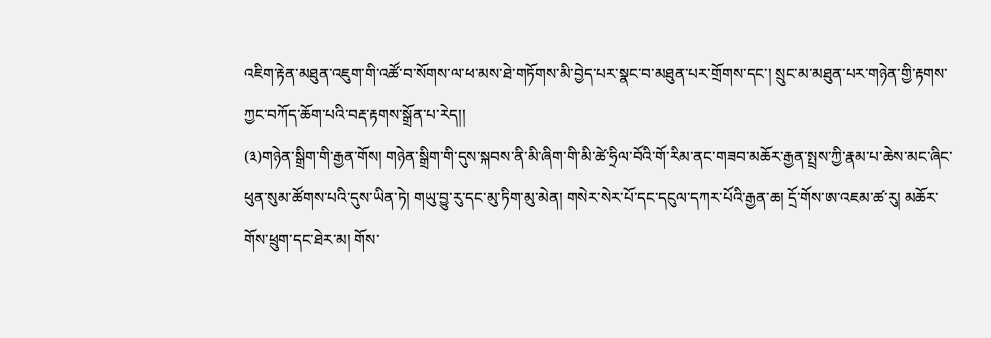འཇིག་རྟེན་མཐུན་འཇུག་གི་འཚོ་བ་སོགས་ལ་ཕ་མས་ཐེ་གཏོགས་མི་བྱེད་པར་སྣང་བ་མཐུན་པར་གྲོགས་དང་། སྲུང་མ་མཐུན་པར་གཉེན་གྱི་རྟགས་ཀྱང་བཀོད་ཆོག་པའི་བརྡ་རྟགས་སྒྲོན་པ་རེད།།
(༣)གཉེན་སྒྲིག་གི་རྒྱན་གོས། གཉེན་སྒྲིག་གི་དུས་སྐབས་ནི་མི་ཞིག་གི་མི་ཚེ་ཧྲིལ་བོའི་གོ་རིམ་ནང་གཟབ་མཆོར་རྒྱན་སྤྲས་ཀྱི་རྣམ་པ་ཆེས་མང་ཞིང་ཕུན་སུམ་ཚོགས་པའི་དུས་ཡིན་ཏེ། གཡུ་བྱུ་རུ་དང་མུ་ཏིག་མུ་མེན། གསེར་སེར་པོ་དང་དངུལ་དཀར་པོའི་རྒྱན་ཆ། དྲོ་གོས་ཨ་འཇམ་ཚ་རུ། མཆོར་གོས་ཕྲུག་དང་ཐེར་མ། གོས་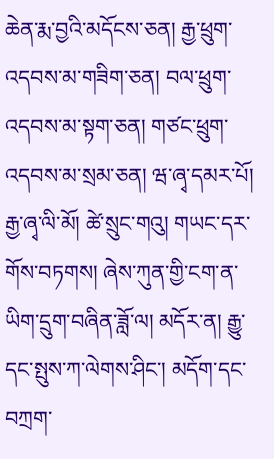ཆེན་རྨ་བྱའི་མདོངས་ཅན། རྒྱ་ཕྲུག་འདབས་མ་གཟིག་ཅན། བལ་ཕྲུག་འདབས་མ་སྟག་ཅན། གཙང་ཕྲུག་འདབས་མ་སྲམ་ཅན། ཝ་ཞྭ་དམར་པོ། རྒྱ་ཞྭ་ལི་མོ། ཚེ་སྲུང་གའུ། གཡང་དར་གོས་བཏགས། ཞེས་ཀུན་གྱི་ངག་ན་
ཡིག་དྲུག་བཞིན་ཟློ་ལ། མདོར་ན། རྒྱུ་དང་སྤུས་ཀ་ལེགས་ཤིང་། མདོག་དང་བཀྲག་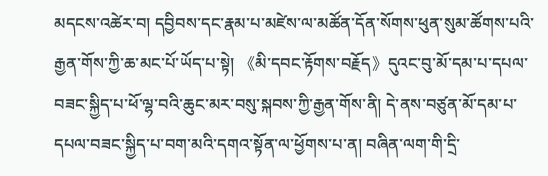མདངས་འཚེར་བ། དབྱིབས་དང་རྣམ་པ་མཛེས་ལ་མཚོན་དོན་སོགས་ཕུན་སུམ་ཚོགས་པའི་རྒྱན་གོས་ཀྱི་ཆ་མང་པོ་ཡོད་པ་སྟེ། 《མི་དབང་རྟོགས་བརྗོད》དུའང་བུ་མོ་དམ་པ་དཔལ་བཟང་སྐྱིད་པ་ཕོ་ལྷ་བའི་ཆུང་མར་བསུ་སྐབས་ཀྱི་རྒྱན་གོས་ནི། དེ་ནས་བཙུན་མོ་དམ་པ་དཔལ་བཟང་སྐྱིད་པ་བག་མའི་དགའ་སྟོན་ལ་ཕྱོགས་པ་ན། བཞིན་ལག་གི་དྲི་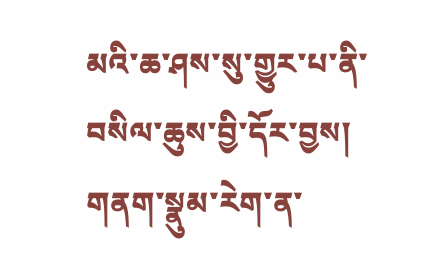མའི་ཆ་ཤས་སུ་གྱུར་པ་ནི་བསིལ་ཆུས་བྱི་དོར་བྱས། གནག་སྣུམ་རེག་ན་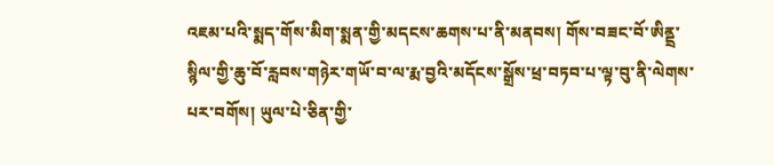འཇམ་པའི་སྨད་གོས་མིག་སྨན་གྱི་མདངས་ཆགས་པ་ནི་མནབས། གོས་བཟང་བོ་ཨིནྡྲ་སྙིལ་གྱི་ཆུ་བོ་རླབས་གཉེར་གཡོ་བ་ལ་རྨ་བྱའི་མདོངས་སྒྲོས་ཕྲ་བཏབ་པ་ལྟ་བུ་ནི་ལེགས་པར་བགོས། ཡུལ་པེ་ཅིན་གྱི་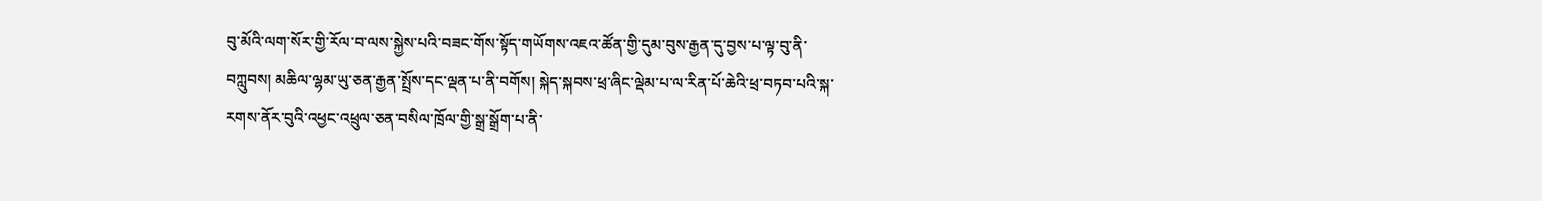བུ་མོའི་ལག་སོར་གྱི་རོལ་བ་ལས་སྐྱེས་པའི་བཟང་གོས་སྟོད་གཡོགས་འཇའ་ཚོན་གྱི་དུམ་བུས་རྒྱན་དུ་བྱས་པ་ལྟ་བུ་ནི་བཀླུབས། མཆིལ་ལྷམ་ཡུ་ཅན་རྒྱན་སྤྲོས་དང་ལྡན་པ་ནི་བགོས། སྐེད་སྐབས་ཕྲ་ཞིང་ལྡེམ་པ་ལ་རིན་པོ་ཆེའི་ཕྲ་བཏབ་པའི་སྐ་རགས་ནོར་བུའི་འཕྱང་འཕྲུལ་ཅན་བསིལ་ཁྲོལ་གྱི་སྒྲ་སྒྲོག་པ་ནི་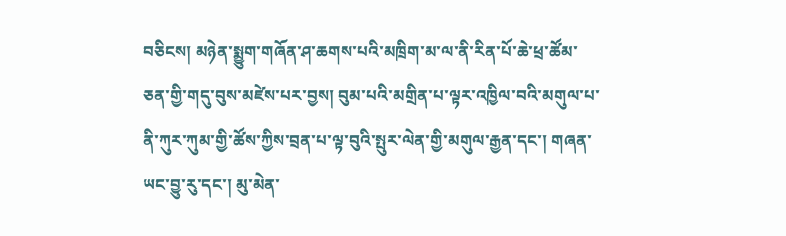བཅིངས། མཉེན་སྨྱུག་གཞོན་ཤ་ཆགས་པའི་མཁྲིག་མ་ལ་ནི་རིན་པོ་ཆེ་ཕྲ་ཚོམ་ཅན་གྱི་གདུ་བུས་མཛེས་པར་བྱས། བུམ་པའི་མགྲིན་པ་ལྟར་འཁྱིལ་བའི་མགུལ་པ་ནི་ཀུར་ཀུམ་གྱི་ཚོས་ཀྱིས་བྲན་པ་ལྟ་བུའི་སྤུར་ལེན་གྱི་མགུལ་རྒྱན་དང་། གཞན་ཡང་བྱུ་རུ་དང་། མུ་མེན་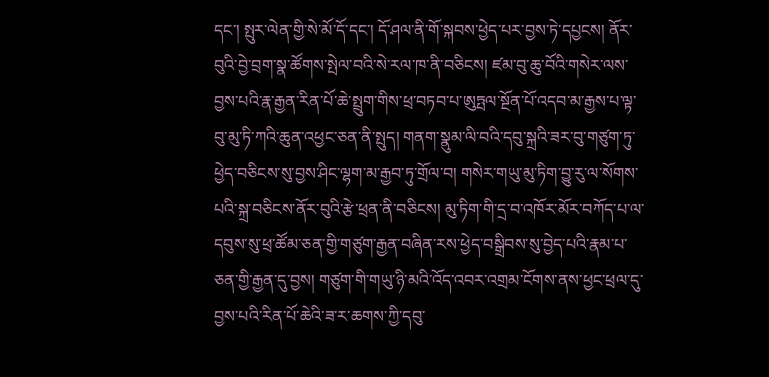དང་། སྤུར་ལེན་གྱི་སེ་མོ་དོ་དང་། དོ་ཤལ་ནི་གོ་སྐབས་ཕྱེད་པར་བྱས་ཏེ་དཔྱངས། ནོར་བུའི་བྱེ་བྲག་སྣ་ཚོགས་སྤེལ་བའི་སེ་རལ་ཁ་ནི་བཅིངས། ཛམ་བུ་ཆུ་བོའི་གསེར་ལས་བྱས་པའི་རྣ་རྒྱན་རིན་པོ་ཆེ་སྤྲུག་གིས་ཕྲ་བཏབ་པ་ཨུཏྤལ་སྔོན་པོ་འདབ་མ་རྒྱས་པ་ལྟ་བུ་མུ་ཏི་ཀའི་ཆུན་འཕྱང་ཅན་ནི་སྤུད། གནག་སྣུམ་ལི་བའི་དབུ་སྐྲའི་ཟར་བུ་གཙུག་ཏུ་ཕྱེད་བཅིངས་སུ་བྱས་ཤིང་ལྷག་མ་རྒྱབ་ཏུ་གྲོལ་བ། གསེར་གཡུ་མུ་ཏིག་བྱུ་རུ་ལ་སོགས་པའི་སྐྲ་བཅིངས་ནོར་བུའི་རྩེ་ཕྲན་ནི་བཅིངས། མུ་ཏིག་གི་དྲ་བ་འཁོར་མོར་བཀོད་པ་ལ་དབུས་སུ་ཕྲ་ཚོམ་ཅན་གྱི་གཙུག་རྒྱན་བཞིན་རས་ཕྱེད་བསྒྲིབས་སུ་བྱེད་པའི་རྣམ་པ་ཅན་གྱི་རྒྱན་དུ་བྱས། གཙུག་གི་གཡུ་ཉི་མའི་འོད་འབར་འགྲམ་ངོགས་ནས་ཕྱང་ཕྲལ་དུ་བྱས་པའི་རིན་པོ་ཆེའི་ཟ་ར་ཆགས་ཀྱི་དབུ་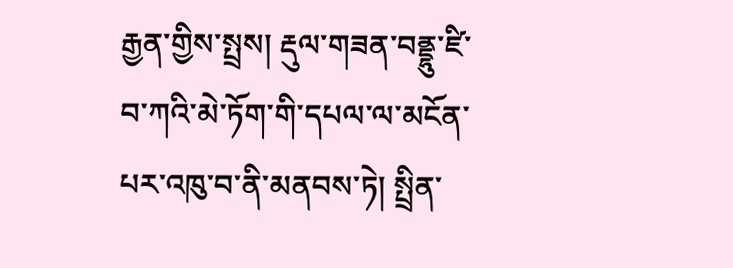རྒྱན་གྱིས་སྤྲས། རྡུལ་གཟན་བནྡྷུ་ཛི་བ་ཀའི་མེ་ཏོག་གི་དཔལ་ལ་མངོན་པར་འཁུ་བ་ནི་མནབས་ཏེ། སྤྲིན་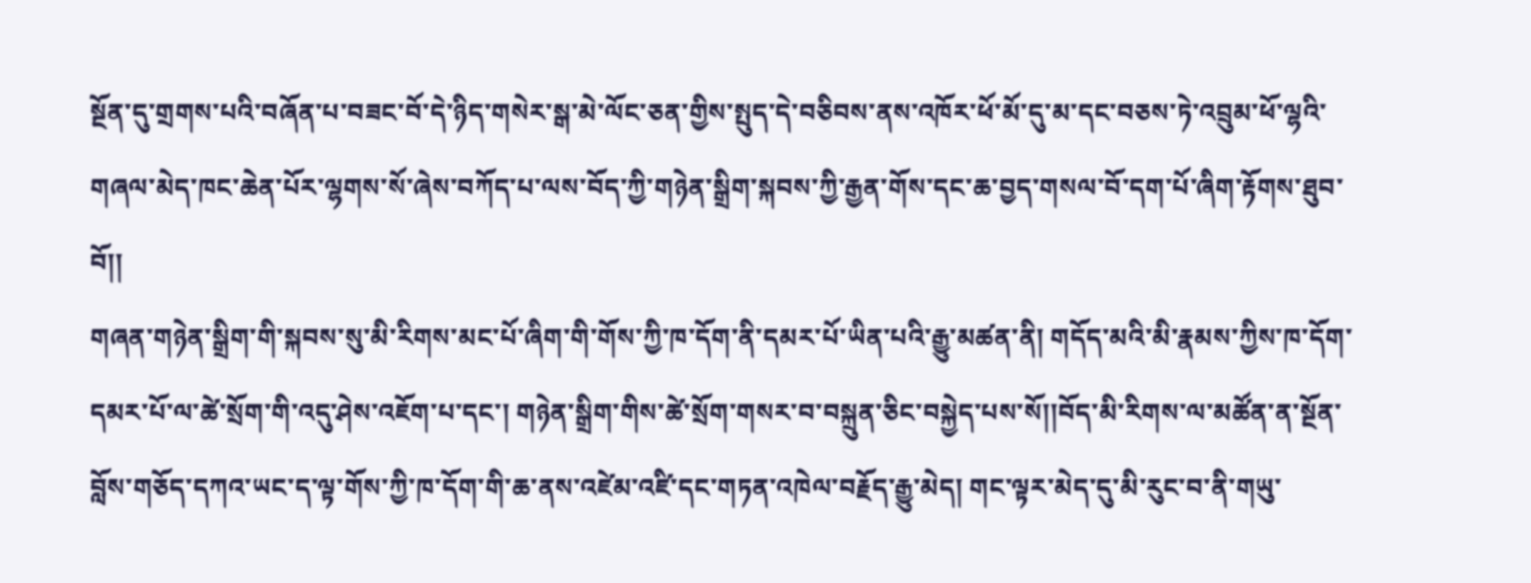སྔོན་དུ་གྲགས་པའི་བཞོན་པ་བཟང་བོ་དེ་ཉིད་གསེར་སྒ་མེ་ལོང་ཅན་གྱིས་སྤུད་དེ་བཅིབས་ནས་འཁོར་ཕོ་མོ་དུ་མ་དང་བཅས་ཏེ་འབྲུམ་ཕོ་ལྷའི་གཞལ་མེད་ཁང་ཆེན་པོར་ལྷགས་སོ་ཞེས་བཀོད་པ་ལས་བོད་ཀྱི་གཉེན་སྒྲིག་སྐབས་ཀྱི་རྒྱན་གོས་དང་ཆ་བྱད་གསལ་བོ་དག་པོ་ཞིག་རྟོགས་ཐུབ་བོ།།
གཞན་གཉེན་སྒྲིག་གི་སྐབས་སུ་མི་རིགས་མང་པོ་ཞིག་གི་གོས་ཀྱི་ཁ་དོག་ནི་དམར་པོ་ཡིན་པའི་རྒྱུ་མཚན་ནི། གདོད་མའི་མི་རྣམས་ཀྱིས་ཁ་དོག་དམར་པོ་ལ་ཚེ་སྲོག་གི་འདུ་ཤེས་འཇོག་པ་དང་། གཉེན་སྒྲིག་གིས་ཚེ་སྲོག་གསར་བ་བསྐྲུན་ཅིང་བསྐྱེད་པས་སོ།།བོད་མི་རིགས་ལ་མཚོན་ན་སྔོན་བློས་གཅོད་དཀའ་ཡང་ད་ལྟ་གོས་ཀྱི་ཁ་དོག་གི་ཆ་ནས་འཛེམ་འཛི་དང་གཏན་འཁེལ་བརྗོད་རྒྱུ་མེད། གང་ལྟར་མེད་དུ་མི་རུང་བ་ནི་གཡུ་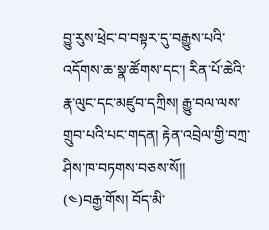བྱུ་རུས་ཕྲེང་བ་བསྟར་དུ་བརྒྱུས་པའི་འདོགས་ཆ་སྣ་ཚོགས་དང་། རིན་པོ་ཆེའི་རྣ་ལུང་དང་མཛུབ་དཀྲིས། རྒྱུ་བལ་ལས་གྲུབ་པའི་པང་གདན། རྟེན་འབྲེལ་གྱི་བཀྲ་ཤིས་ཁ་བཏགས་བཅས་སོ།།
(༤)བརྒྱ་གོས། བོད་མི་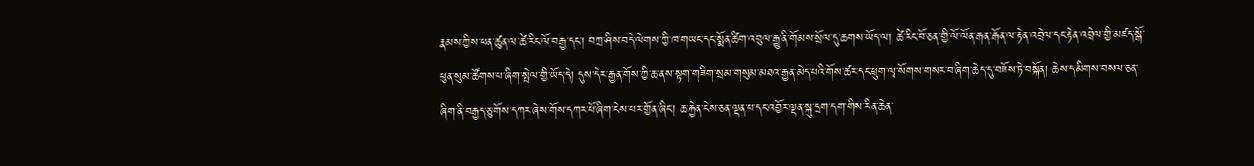རྣམས་ཀྱིས་ཕན་ཚུན་ལ་ཚེ་རིང་ལོ་བརྒྱ་དང་། བཀྲ་ཤིས་བདེ་ལེགས་ཀྱི་ཁ་གཡང་དང་སྨོན་ཚིག་འབུལ་རྒྱུ་ནི་གོམས་སྲོལ་དུ་ཆགས་ཡོད་ལ། ཚེ་རིང་བོ་ཅན་གྱི་ལོ་ལོན་རྒན་རྒོན་ལ་རྟེན་འབྲེལ་དང་རྟེན་འབྲེལ་གྱི་མཛད་སྒོ་ཕུན་སུམ་ཚོགས་པ་ཞིག་སྤེལ་གྱི་ཡོད་དེ། དུས་དེར་རྒྱན་གོས་ཀྱི་ཆ་ནས་སྟག་གཟིག་སྲམ་གསུམ་མཐའ་རྒྱན་མེད་པའི་གོས་ཚར་དང་ཕྲུག་ལྭ་སོགས་གསར་བ་ཞིག་ཆེད་དུ་བཟོས་ཏེ་བསྐོན། ཆེས་དམིགས་བསལ་ཅན་ཞིག་ནི་བརྒྱད་ཅུ་གོས་དཀར་ཞེས་གོས་དཀར་པོ་ཞིག་ངེས་པར་གྱོན་ཞིང་། ཆ་རྐྱེན་ངེས་ཅན་ལྡན་པ་དང་འབྱོར་ལྡན་སྐུ་དྲག་དག་གིས་རིན་ཆེན་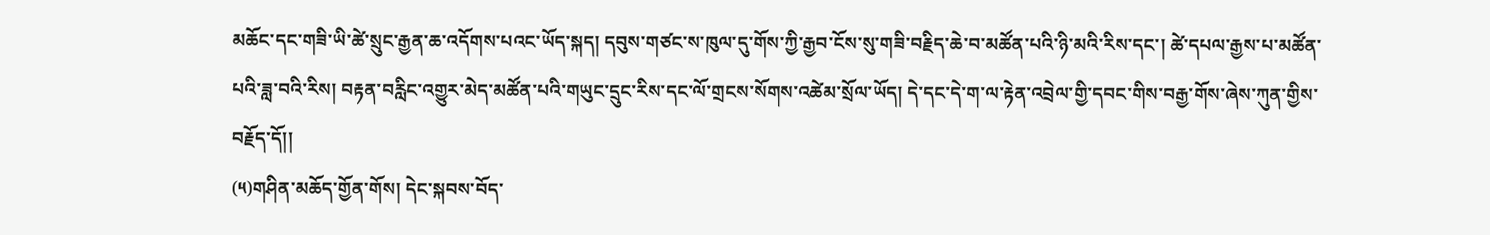མཆོང་དང་གཟི་ཡི་ཚེ་སྲུང་རྒྱན་ཆ་འདོགས་པའང་ཡོད་སྐད། དབུས་གཙང་ས་ཁུལ་དུ་གོས་ཀྱི་རྒྱབ་ངོས་སུ་གཟི་བརྗིད་ཆེ་བ་མཚོན་པའི་ཉི་མའི་རིས་དང་། ཚེ་དཔལ་རྒྱས་པ་མཚོན་པའི་ཟླ་བའི་རིས། བརྟན་བརླིང་འགྱུར་མེད་མཚོན་པའི་གཡུང་དྲུང་རིས་དང་ལོ་གྲངས་སོགས་འཚེམ་སྲོལ་ཡོད། དེ་དང་དེ་ག་ལ་རྟེན་འབྲེལ་གྱི་དབང་གིས་བརྒྱ་གོས་ཞེས་ཀུན་གྱིས་བརྗོད་དོ།།
(༥)གཤིན་མཆོད་གྱོན་གོས། དེང་སྐབས་བོད་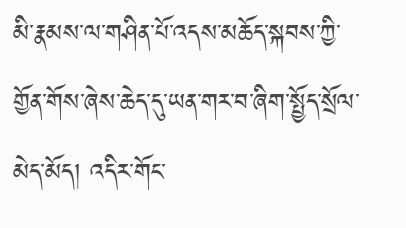མི་རྣམས་ལ་གཤིན་པོ་འདས་མཆོད་སྐབས་ཀྱི་གྱོན་གོས་ཞེས་ཆེད་དུ་ཡན་གར་བ་ཞིག་སྤྱོད་སྲོལ་མེད་མོད། འདིར་གོང་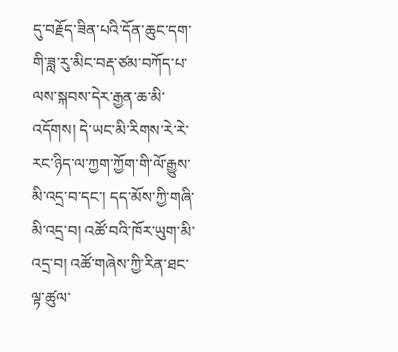དུ་བརྗོད་ཟིན་པའི་དོན་ཆུང་དག་གི་ཟླ་རུ་མིང་བརྡ་ཙམ་བཀོད་པ་ལས་སྐབས་དེར་རྒྱན་ཆ་མི་འདོགས། དེ་ཡང་མི་རིགས་རེ་རེ་རང་ཉིད་ལ་ཀྱག་ཀྱོག་གི་ལོ་རྒྱུས་མི་འདྲ་བ་དང་། དད་མོས་ཀྱི་གཞི་མི་འདྲ་བ། འཚོ་བའི་ཁོར་ཡུག་མི་འདྲ་བ། འཚོ་གཞེས་ཀྱི་རིན་ཐང་ལྟ་ཚུལ་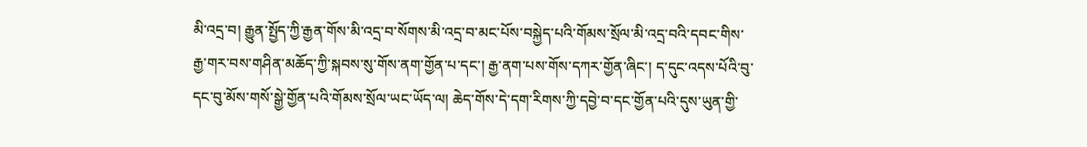མི་འདྲ་བ། རྒྱུན་སྤྱོད་ཀྱི་རྒྱན་གོས་མི་འདྲ་བ་སོགས་མི་འདྲ་བ་མང་པོས་བསྐྱེད་པའི་གོམས་སྲོལ་མི་འདྲ་བའི་དབང་གིས་རྒྱ་གར་བས་གཤིན་མཆོད་ཀྱི་སྐབས་སུ་གོས་ནག་གྱོན་པ་དང་། རྒྱ་ནག་པས་གོས་དཀར་གྱོན་ཞིང་། ད་དུང་འདས་པོའི་བུ་དང་བུ་མོས་གསོ་སྒྱེ་གྱོན་པའི་གོམས་སྲོལ་ཡང་ཡོད་ལ། ཆེད་གོས་དེ་དག་རིགས་ཀྱི་དབྱེ་བ་དང་གྱོན་པའི་དུས་ཡུན་གྱི་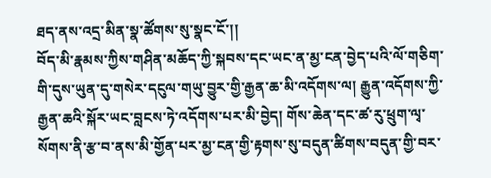ཐད་ནས་འདྲ་མིན་སྣ་ཚོགས་སུ་སྣང་ངོ་།།
བོད་མི་རྣམས་ཀྱིས་གཤིན་མཆོད་ཀྱི་སྐབས་དང་ཡང་ན་མྱ་ངན་བྱེད་པའི་ལོ་གཅིག་གི་དུས་ཡུན་དུ་གསེར་དངུལ་གཡུ་བྱུར་གྱི་རྒྱན་ཆ་མི་འདོགས་ལ། རྒྱུན་འདོགས་ཀྱི་རྒྱན་ཆའི་སྐོར་ཡང་བླངས་ཏེ་འདོགས་པར་མི་བྱེད། གོས་ཆེན་དང་ཚ་རུ་ཕྲུག་ལྭ་སོགས་ནི་རྩ་བ་ནས་མི་གྱོན་པར་མྱ་ངན་གྱི་རྟགས་སུ་བདུན་ཚིགས་བདུན་གྱི་བར་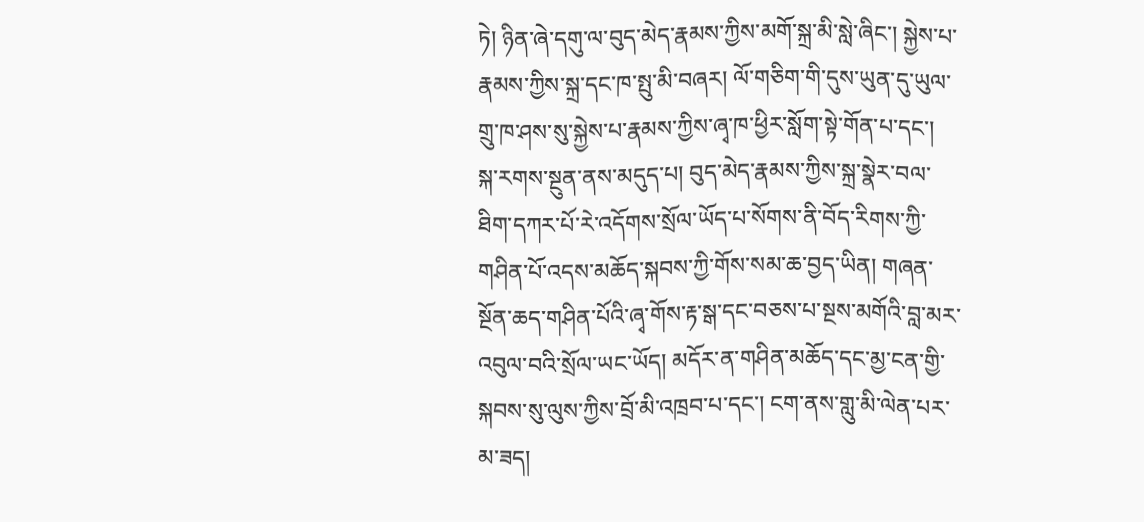ཏེ། ཉིན་ཞེ་དགུ་ལ་བུད་མེད་རྣམས་ཀྱིས་མགོ་སྐྲ་མི་སླེ་ཞིང་། སྐྱེས་པ་རྣམས་ཀྱིས་སྐྲ་དང་ཁ་སྤུ་མི་བཞར། ལོ་གཅིག་གི་དུས་ཡུན་དུ་ཡུལ་གྲུ་ཁ་ཤས་སུ་སྐྱེས་པ་རྣམས་ཀྱིས་ཞྭ་ཁ་ཕྱིར་སློག་སྟེ་གོན་པ་དང་། སྐ་རགས་སྔུན་ནས་མདུད་པ། བུད་མེད་རྣམས་ཀྱིས་སྐྲ་སྣེར་བལ་ཐིག་དཀར་པོ་རེ་འདོགས་སྲོལ་ཡོད་པ་སོགས་ནི་བོད་རིགས་ཀྱི་གཤིན་པོ་འདས་མཆོད་སྐབས་ཀྱི་གོས་སམ་ཆ་བྱད་ཡིན། གཞན་སྔོན་ཆད་གཤིན་པོའི་ཞྭ་གོས་རྟ་སྒ་དང་བཅས་པ་སྔས་མགོའི་བླ་མར་འབུལ་བའི་སྲོལ་ཡང་ཡོད། མདོར་ན་གཤིན་མཆོད་དང་མྱ་ངན་གྱི་སྐབས་སུ་ལུས་ཀྱིས་བྲོ་མི་འཁྲབ་པ་དང་། ངག་ནས་གླུ་མི་ལེན་པར་མ་ཟད།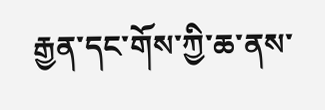རྒྱན་དང་གོས་ཀྱི་ཆ་ནས་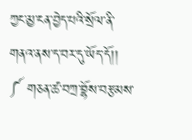ཀྱང་མྱ་ངན་བྱེད་པའི་སྲོལ་ནི་གནའ་ནས་ད་བར་དུ་ཡོད་དོ།།
༼ གཅན་ཚ་བཀྲ་བྷོས་བརྩམས་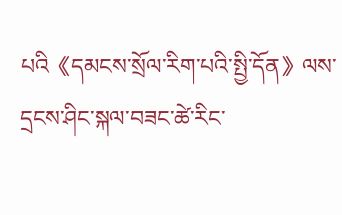པའི《དམངས་སྲོལ་རིག་པའི་སྤྱི་དོན》ལས་དྲངས་ཤིང་སྐལ་བཟང་ཚེ་རིང་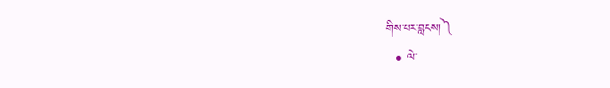གིས་པར་བླངས།༽
  • ལེ་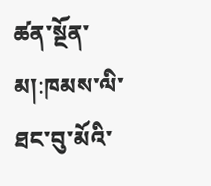ཚན་སྔོན་མ།:ཁམས་ལི་ཐང་བུ་མོའི་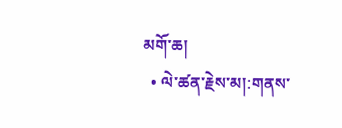མགོ་ཆ།
  • ལེ་ཚན་རྗེས་མ།:གནས་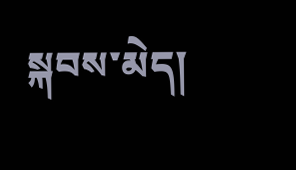སྐབས་མེད།